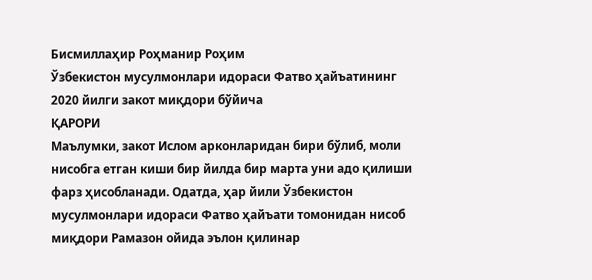Бисмиллаҳир Роҳманир Роҳим
Ўзбекистон мусулмонлари идораси Фатво ҳайъатининг
2020 йилги закот миқдори бўйича
ҚАРОРИ
Маълумки, закот Ислом арконларидан бири бўлиб, моли нисобга етган киши бир йилда бир марта уни адо қилиши фарз ҳисобланади. Одатда, ҳар йили Ўзбекистон мусулмонлари идораси Фатво ҳайъати томонидан нисоб миқдори Рамазон ойида эълон қилинар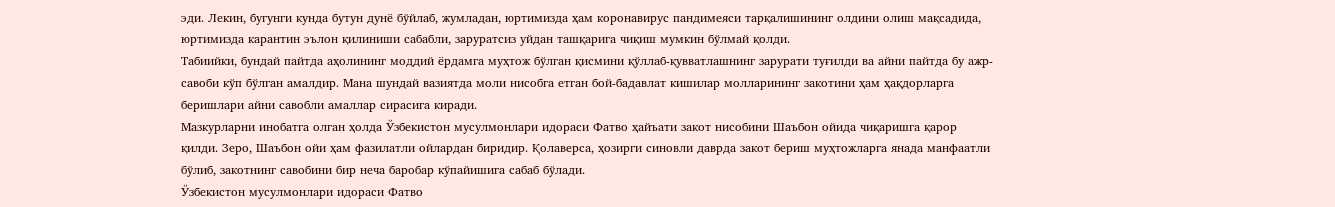эди. Лекин, бугунги кунда бутун дунё бўйлаб, жумладан, юртимизда ҳам коронавирус пандимеяси тарқалишининг олдини олиш мақсадида, юртимизда карантин эълон қилиниши сабабли, заруратсиз уйдан ташқарига чиқиш мумкин бўлмай қолди.
Табиийки, бундай пайтда аҳолининг моддий ёрдамга муҳтож бўлган қисмини қўллаб-қувватлашнинг зарурати туғилди ва айни пайтда бу ажр-савоби кўп бўлган амалдир. Мана шундай вазиятда моли нисобга етган бой-бадавлат кишилар молларининг закотини ҳам ҳақдорларга беришлари айни савобли амаллар сирасига киради.
Мазкурларни инобатга олган ҳолда Ўзбекистон мусулмонлари идораси Фатво ҳайъати закот нисобини Шаъбон ойида чиқаришга қарор қилди. Зеро, Шаъбон ойи ҳам фазилатли ойлардан биридир. Қолаверса, ҳозирги синовли даврда закот бериш муҳтожларга янада манфаатли бўлиб, закотнинг савобини бир неча баробар кўпайишига сабаб бўлади.
Ўзбекистон мусулмонлари идораси Фатво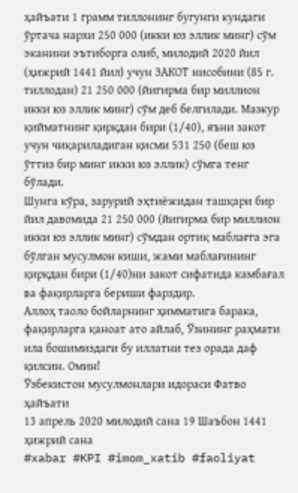ҳайъати 1 грамм тиллонинг бугунги кундаги ўртача нархи 250 000 (икки юз эллик минг) сўм эканини эътиборга олиб, милодий 2020 йил (ҳижрий 1441 йил) учун ЗАКОТ нисобини (85 г. тиллодан) 21 250 000 (йигирма бир миллион икки юз эллик минг) сўм деб белгилади. Мазкур қийматнинг қирқдан бири (1/40), яъни закот учун чиқариладиган қисми 531 250 (беш юз ўттиз бир минг икки юз эллик) сўмга тенг бўлади.
Шунга кўра, зарурий эҳтиёжидан ташқари бир йил давомида 21 250 000 (йигирма бир миллион икки юз эллик минг) сўмдан ортиқ маблағга эга бўлган мусулмон киши, жами маблағининг қирқдан бири (1/40)ни закот сифатида камбағал ва фақирларга бериши фарздир.
Аллоҳ таоло бойларнинг ҳимматига барака, фақирларга қаноат ато айлаб, Ўзининг раҳмати ила бошимиздаги бу иллатни тез орада даф қилсин. Омин!
Ўзбекистон мусулмонлари идораси Фатво ҳайъати
13 апрель 2020 милодий сана 19 Шаъбон 1441 ҳижрий сана
#xabar #KPI #imom_xatib #faoliyat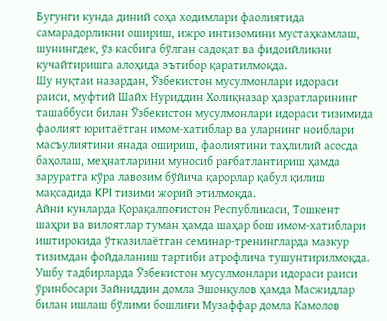Бугунги кунда диний соҳа ходимлари фаолиятида самарадорликни ошириш, ижро интизомини мустаҳкамлаш, шунингдек, ўз касбига бўлган садоқат ва фидоийликни кучайтиришга алоҳида эътибор қаратилмоқда.
Шу нуқтаи назардан, Ўзбекистон мусулмонлари идораси раиси, муфтий Шайх Нуриддин Холиқназар ҳазратларининг ташаббуси билан Ўзбекистон мусулмонлари идораси тизимида фаолият юритаётган имом-хатиблар ва уларнинг ноиблари масъулиятини янада ошириш, фаолиятини таҳлилий асосда баҳолаш, меҳнатларини муносиб рағбатлантириш ҳамда заруратга кўра лавозим бўйича қарорлар қабул қилиш мақсадида KPI тизими жорий этилмоқда.
Айни кунларда Қорақалпоғистон Республикаси, Тошкент шаҳри ва вилоятлар туман ҳамда шаҳар бош имом-хатиблари иштирокида ўтказилаётган семинар-тренингларда мазкур тизимдан фойдаланиш тартиби атрофлича тушунтирилмоқда. Ушбу тадбирларда Ўзбекистон мусулмонлари идораси раиси ўринбосари Зайниддин домла Эшонқулов ҳамда Масжидлар билан ишлаш бўлими бошлиғи Музаффар домла Камолов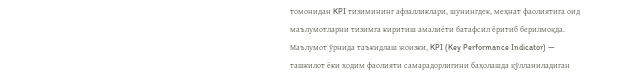томонидан KPI тизимининг афзалликлари, шунингдек, меҳнат фаолиятига оид маълумотларни тизимга киритиш амалиёти батафсил ёритиб берилмоқда.
Маълумот ўрнида таъкидлаш жоизки, KPI (Key Performance Indicator) — ташкилот ёки ходим фаолияти самарадорлигини баҳолашда қўлланиладиган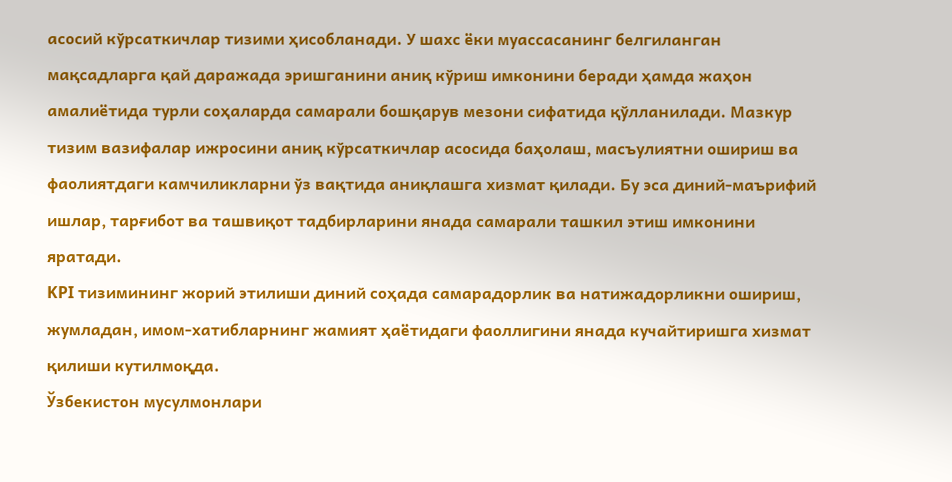асосий кўрсаткичлар тизими ҳисобланади. У шахс ёки муассасанинг белгиланган мақсадларга қай даражада эришганини аниқ кўриш имконини беради ҳамда жаҳон амалиётида турли соҳаларда самарали бошқарув мезони сифатида қўлланилади. Мазкур тизим вазифалар ижросини аниқ кўрсаткичлар асосида баҳолаш, масъулиятни ошириш ва фаолиятдаги камчиликларни ўз вақтида аниқлашга хизмат қилади. Бу эса диний-маърифий ишлар, тарғибот ва ташвиқот тадбирларини янада самарали ташкил этиш имконини яратади.
KPI тизимининг жорий этилиши диний соҳада самарадорлик ва натижадорликни ошириш, жумладан, имом-хатибларнинг жамият ҳаётидаги фаоллигини янада кучайтиришга хизмат қилиши кутилмоқда.
Ўзбекистон мусулмонлари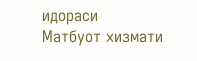идораси
Матбуот хизмати